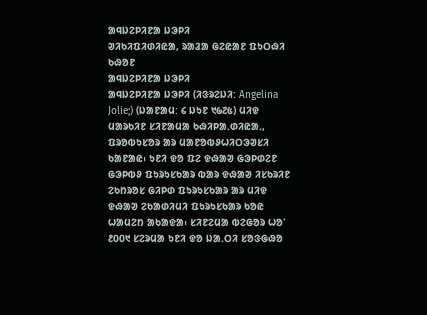ᱟᱧᱡᱮᱞᱤᱱᱟ ᱡᱳᱞᱤ
ᱣᱤᱠᱤᱯᱤᱰᱤᱭᱟ, ᱨᱟᱲᱟ ᱜᱮᱭᱟᱱ ᱯᱩᱛᱷᱤ ᱠᱷᱚᱱ
ᱟᱧᱡᱮᱞᱤᱱᱟ ᱡᱳᱞᱤ
ᱟᱧᱡᱮᱞᱤᱱᱟ ᱡᱳᱞᱤ (ᱤᱝᱨᱮᱡᱤ: Angelina Jolie;) (ᱡᱟᱱᱟᱢ: ᱔ ᱡᱩᱱ ᱑᱙᱗᱕) ᱢᱤᱫ ᱢᱟᱨᱠᱤᱱ ᱥᱤᱱᱟᱢᱟ ᱠᱷᱤᱞᱟᱹᱰᱤᱭᱟᱹ, ᱯᱨᱚᱵᱩᱥᱚᱨ ᱟᱨ ᱢᱟᱱᱚᱵᱽᱦᱤᱛᱳᱣᱥᱤ ᱠᱟᱱᱟᱭ᱾ ᱩᱱᱤ ᱫᱚ ᱯᱮ ᱫᱷᱟᱣ ᱜᱳᱞᱰᱮᱱ ᱜᱳᱞᱵᱽ ᱯᱩᱨᱩᱥᱠᱟᱨ ᱵᱟᱨ ᱫᱷᱟᱣ ᱤᱥᱠᱨᱤᱱ ᱮᱠᱴᱨᱚᱥ ᱜᱤᱞᱰ ᱯᱩᱨᱩᱥᱠᱟᱨ ᱟᱨ ᱢᱤᱫ ᱫᱷᱟᱣ ᱮᱠᱟᱰᱤᱢᱤ ᱯᱩᱨᱩᱥᱠᱟᱨ ᱠᱚᱭ ᱦᱟᱢᱮᱴ ᱟᱠᱟᱫᱟ᱾ ᱥᱤᱱᱮᱢᱟ ᱵᱮᱜᱚᱨ ᱦᱚᱸ ᱒᱐᱐᱑ ᱥᱮᱨᱢᱟ ᱩᱱᱤ ᱫᱚ ᱡᱟᱹᱛᱤ ᱥᱚᱝᱜᱷᱚ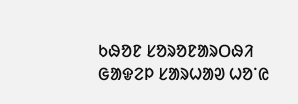ᱠᱷᱚᱱ ᱥᱚᱨᱚᱱᱟᱨᱛᱷᱤ ᱜᱟᱫᱮᱞ ᱥᱟᱨᱦᱟᱣ ᱦᱚᱸᱭ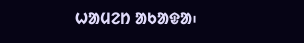ᱦᱟᱢᱮᱴ ᱟᱠᱟᱫᱟ᱾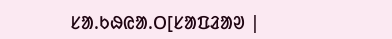ᱥᱟ.ᱠᱷᱭᱟ.ᱛ[ᱥᱟᱯᱲᱟᱣ |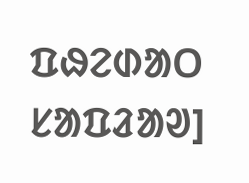ᱯᱷᱮᱰᱟᱛ ᱥᱟᱯᱲᱟᱣ]